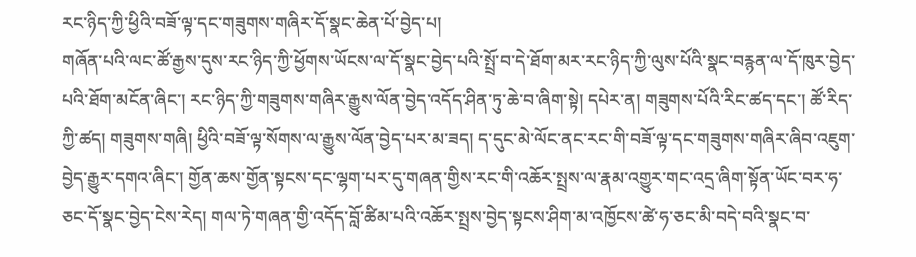རང་ཉིད་ཀྱི་ཕྱིའི་བཟོ་ལྟ་དང་གཟུགས་གཞིར་དོ་སྣང་ཆེན་པོ་བྱེད་པ།
གཞོན་པའི་ལང་ཚོ་རྒྱས་དུས་རང་ཉིད་ཀྱི་ཕྱོགས་ཡོངས་ལ་དོ་སྣང་བྱེད་པའི་སྤྲོ་བ་དེ་ཐོག་མར་རང་ཉིད་ཀྱི་ལུས་པོའི་སྣང་བརྙན་ལ་དོ་ཁུར་བྱེད་པའི་ཐོག་མངོན་ཞིང་། རང་ཉིད་ཀྱི་གཟུགས་གཞིར་རྒྱུས་ལོན་བྱེད་འདོད་ཤིན་ཏུ་ཆེ་བ་ཞིག་སྟེ། དཔེར་ན། གཟུགས་པོའི་རིང་ཚད་དང་། ཚོ་རིད་ཀྱི་ཚད། གཟུགས་གཞི། ཕྱིའི་བཟོ་ལྟ་སོགས་ལ་རྒྱུས་ལོན་བྱེད་པར་མ་ཟད། ད་དུང་མེ་ལོང་ནང་རང་གི་བཟོ་ལྟ་དང་གཟུགས་གཞིར་ཞིབ་འཇུག་བྱེད་རྒྱུར་དགའ་ཞིང་། གྱོན་ཆས་གྱོན་སྟངས་དང་ལྷག་པར་དུ་གཞན་གྱིས་རང་གི་འཆོར་སྤྲས་ལ་རྣམ་འགྱུར་གང་འདྲ་ཞིག་སྟོན་ཡོང་བར་ཧ་ཅང་དོ་སྣང་བྱེད་ངེས་རེད། གལ་ཏེ་གཞན་གྱི་འདོད་བློ་ཚིམ་པའི་འཆོར་སྤྲས་བྱེད་སྟངས་ཤིག་མ་འཁྱོངས་ཚེ་ཧ་ཅང་མི་བདེ་བའི་སྣང་བ་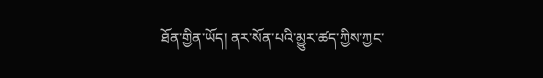ཐོན་གྱིན་ཡོད། ནར་སོན་པའི་མྱུར་ཚད་ཀྱིས་ཀྱང་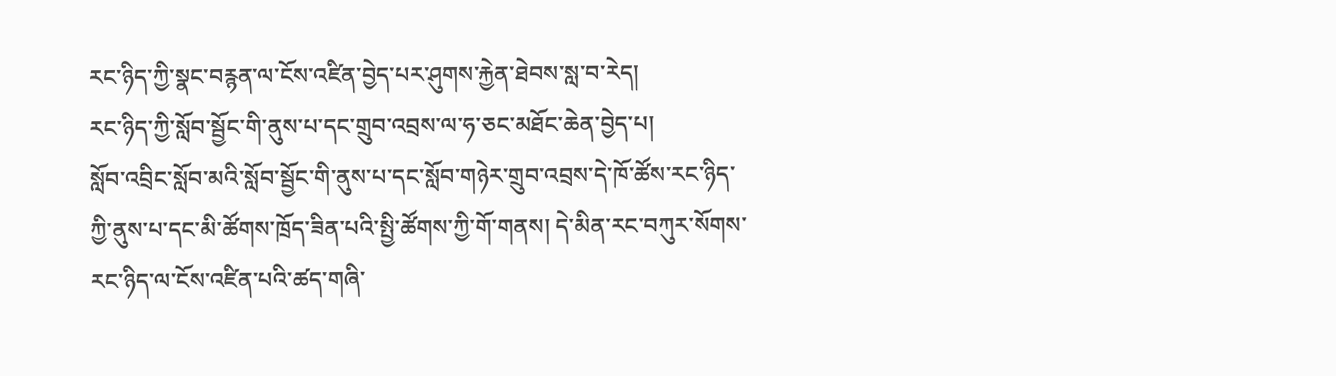རང་ཉིད་ཀྱི་སྣང་བརྙན་ལ་ངོས་འཛིན་བྱེད་པར་ཤུགས་རྐྱེན་ཐེབས་སླ་བ་རེད།
རང་ཉིད་ཀྱི་སློབ་སྦྱོང་གི་ནུས་པ་དང་གྲུབ་འབྲས་ལ་ཧ་ཅང་མཐོང་ཆེན་བྱེད་པ།
སློབ་འབྲིང་སློབ་མའི་སློབ་སྦྱོང་གི་ནུས་པ་དང་སློབ་གཉེར་གྲུབ་འབྲས་དེ་ཁོ་ཚོས་རང་ཉིད་ཀྱི་ནུས་པ་དང་མི་ཚོགས་ཁྲོད་ཟིན་པའི་སྤྱི་ཚོགས་ཀྱི་གོ་གནས། དེ་མིན་རང་བཀུར་སོགས་རང་ཉིད་ལ་ངོས་འཛིན་པའི་ཚད་གཞི་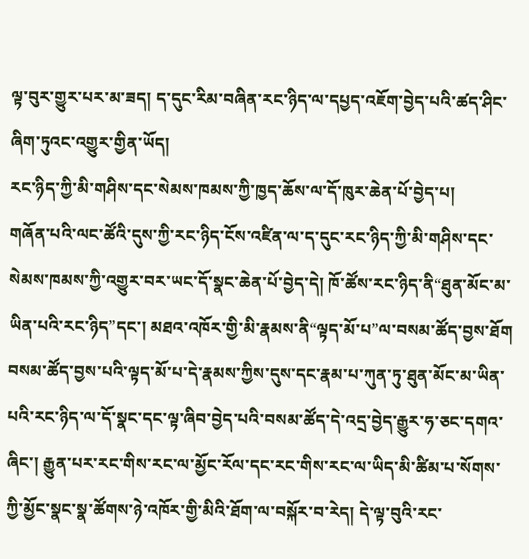ལྟ་བུར་གྱུར་པར་མ་ཟད། ད་དུང་རིམ་བཞིན་རང་ཉིད་ལ་དཔྱད་འཇོག་བྱེད་པའི་ཚད་ཤིང་ཞིག་ཏུའང་འགྱུར་གྱིན་ཡོད།
རང་ཉིད་ཀྱི་མི་གཤིས་དང་སེམས་ཁམས་ཀྱི་ཁྱད་ཆོས་ལ་དོ་ཁུར་ཆེན་པོ་བྱེད་པ།
གཞོན་པའི་ལང་ཚོའི་དུས་ཀྱི་རང་ཉིད་ངོས་འཛིན་ལ་ད་དུང་རང་ཉིད་ཀྱི་མི་གཤིས་དང་སེམས་ཁམས་ཀྱི་འགྱུར་བར་ཡང་དོ་སྣང་ཆེན་པོ་བྱེད་དེ། ཁོ་ཚོས་རང་ཉིད་ནི“ཐུན་མོང་མ་ཡིན་པའི་རང་ཉིད”དང་། མཐའ་འཁོར་གྱི་མི་རྣམས་ནི“ལྟད་མོ་པ”ལ་བསམ་ཚོད་བྱས་ཐོག བསམ་ཚོད་བྱས་པའི་ལྟད་མོ་པ་དེ་རྣམས་ཀྱིས་དུས་དང་རྣམ་པ་ཀུན་ཏུ་ཐུན་མོང་མ་ཡིན་པའི་རང་ཉིད་ལ་དོ་སྣང་དང་ལྟ་ཞིབ་བྱེད་པའི་བསམ་ཚོད་དེ་འདྲ་བྱེད་རྒྱུར་ཧ་ཅང་དགའ་ཞིང་། རྒྱུན་པར་རང་གིས་རང་ལ་མྱོང་རོལ་དང་རང་གིས་རང་ལ་ཡིད་མི་ཚིམ་པ་སོགས་ཀྱི་མྱོང་སྣང་སྣ་ཚོགས་ཉེ་འཁོར་གྱི་མིའི་ཐོག་ལ་བསྐོར་བ་རེད། དེ་ལྟ་བུའི་རང་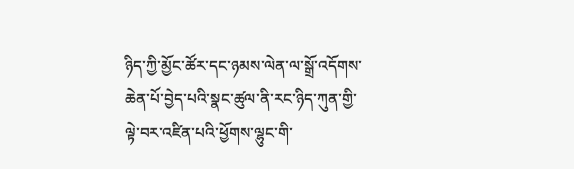ཉིད་ཀྱི་མྱོང་ཚོར་དང་ཉམས་ལེན་ལ་སྒྲོ་འདོགས་ཆེན་པོ་བྱེད་པའི་སྣང་ཚུལ་ནི་རང་ཉིད་ཀུན་གྱི་ལྟེ་བར་འཛིན་པའི་ཕྱོགས་ལྷུང་གི་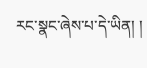རང་སྣང་ཞེས་པ་དེ་ཡིན། །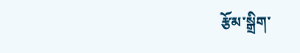རྩོམ་སྒྲིག་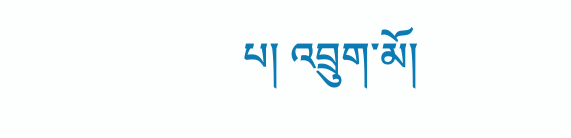པ། འབྲུག་མོ།